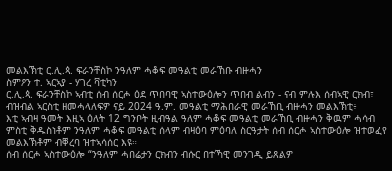መልእኽቲ ር.ሊ.ጳ. ፍራንቸስኮ ንዓለም ሓቆፍ መዓልቲ መራኸቡ ብዙሓን
ስምዖን ተ. ኣርኣያ - ሃገረ ቫቲካን
ር.ሊ.ጳ. ፍራንቸስኮ ኣብቲ ሰብ ሰርሖ ዕደ ጥበባዊ ኣስተውዕሎን ጥበብ ልብን - ናብ ምሉእ ሰብኣዊ ርክብ፣ ብዝብል ኣርስቲ ዘመሓላለፍዎ ናይ 2024 ዓ.ም. መዓልቲ ማሕበራዊ መራኸቢ ብዙሓን መልእኽቲ፥
እቲ ኣብዛ ዓመት እዚኣ ዕለት 12 ግንቦት ዚብዓል ዓለም ሓቆፍ መዓልቲ መራኸቢ ብዙሓን ቅዉም ሓሳብ ምስቲ ቅዱስነቶም ንዓለም ሓቆፍ መዓልቲ ሰላም ብዛዕባ ምዕባለ ስርዓታት ሰብ ሰርሖ ኣስተውዕሎ ዝተወፈየ መልእኽቶም ብቐረባ ዝተኣሳሰር እዩ።
ሰብ ሰርሖ ኣስተውዕሎ “ንዓለም ሓበሬታን ርክብን ብሱር በተኻዊ መንገዲ ይጸልዎ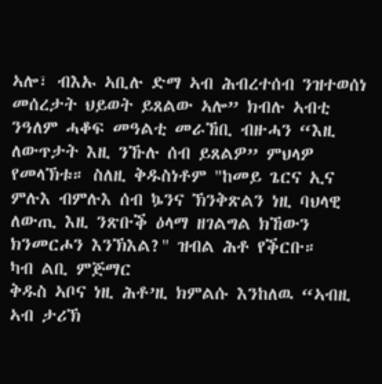ኣሎ፣ ብእኡ ኣቢሉ ድማ ኣብ ሕብረተሰብ ንዝተወሰነ መሰረታት ህይወት ይጸልው ኣሎ” ክብሉ ኣብቲ ንዓለም ሓቆፍ መዓልቲ መራኸቢ ብዙሓን “እዚ ለውጥታት እዚ ንኹሉ ሰብ ይጸልዎ” ምህላዎ የመላኽቱ። ስለዚ ቅዱስነቶም "ከመይ ጌርና ኢና ምሉእ ብምሉእ ሰብ ኴንና ኽንቅጽልን ነዚ ባህላዊ ለውጢ እዚ ንጽቡቕ ዕላማ ዘገልግል ክኸውን ክንመርሖን እንኽእል?" ዝብል ሕቶ የቕርቡ።
ካብ ልቢ ምጅማር
ቅዱስ ኣቦና ነዚ ሕቶ’ዚ ክምልሱ እንከለዉ “ኣብዚ ኣብ ታሪኽ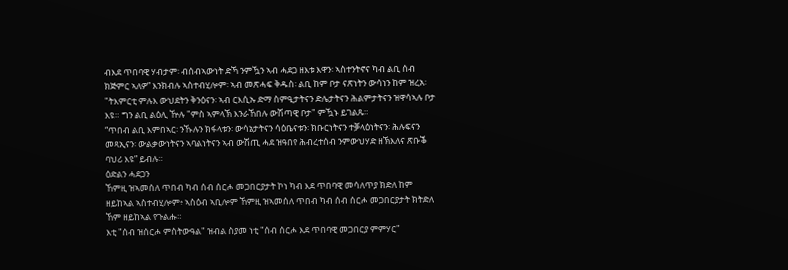ብእደ ጥበባዊ ሃብታም፡ ብሰብኣውነት ድኻ ንምዃን ኣብ ሓደጋ ዘእቱ እዋን፡ ኣስተንትኖና ካብ ልቢ ሰብ ክጅምር ኣለዎ” እንክብሉ ኣስተብሂሎም፡ ኣብ መጽሓፍ ቅዱስ፡ ልቢ ከም ቦታ ናጽነትን ውሳነን ከም ዝረአ፡ "ትእምርቲ ምሉእ ውህደትን ቅንዕናን፡ ኣብ ርእሲኡ ድማ ስምዒታትናን ድሌታትናን ሕልምታትናን ዝዋሳኣሉ ቦታ እዩ። ግን ልቢ ልዕሊ ዅሉ "ምስ ኣምላኽ እንራኸበሉ ውሽጣዊ ቦታ" ምዃኑ ይገልጹ።
“ጥበብ ልቢ እምበኣር፡ ንኹሉን ክፋላቱን፡ ውሳኔታትናን ሳዕቤናቱን፡ ክቡርነትናን ተቓላዕነትናን፡ ሕሉፍናን መጻኢናን፡ ውልቃውነትናን ኣባልነትናን ኣብ ውሽጢ ሓደ ዝዓበየ ሕብረተሰብ ንምውህሃድ ዘኽእለና ጽቡቕ ባህሪ እዩ” ይብሉ።
ዕድልን ሓደጋን
ኸምዚ ዝኣመሰለ ጥበብ ካብ ሰብ ሰርሖ መጋበርያታት ኮነ ካብ እደ ጥበባዊ መሳለጥያ ክድለ ከም ዘይከኣል ኣስተብሂሎም፥ ኣስዕብ ኣቢሎም ኸምዚ ዝኣመሰለ ጥበብ ካብ ሰብ ሰርሖ መጋበርያታት ክትድለ ኸም ዘይከኣል የጉልሑ።
እቲ "ሰብ ዝሰርሖ ምስትውዓል" ዝብል ስያመ ነቲ "ሰብ ሰርሖ እደ ጥበባዊ መጋበርያ ምምሃር"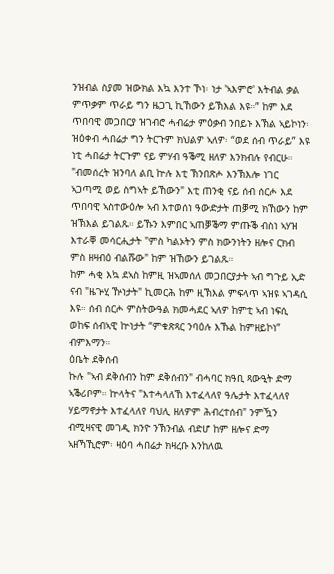ንዝብል ስያመ ዝውክል እኳ እንተ ኾነ፡ ነታ 'ኣእምሮ' እትብል ቃል ምጥቃም ጥራይ ግን ዜጋጊ ኪኸውን ይኽእል እዩ።” ከም እደ ጥበባዊ መጋበርያ ዝገብሮ ሓብሬታ ምዕቃብ ንበይኑ እኽል ኣይኮነን፡ ዝዕቀብ ሓበሬታ ግን ትርጉም ክህልዎ ኣለዎ፡ “ወደ ሰብ ጥራይ” እዩ ነቲ ሓበሬታ ትርጉም ናይ ምሃብ ዓቕሚ ዘለዎ እንክብሉ የብርሁ።
"ብመሰረት ዝንባለ ልቢ ኵሉ እቲ ኽንበጽሖ እንኽእሎ ነገር ኣጋጣሚ ወይ ስግኣት ይኸውን" እቲ ጠንቂ ናይ ሰብ ሰርሖ እደ ጥበባዊ ኣስተውዕሎ ኣብ እተወሰነ ዓውድታት ጠቓሚ ክኸውን ከም ዝኽእል ይገልጹ። ይኹን እምበር ኣጠቓቕማ ምጡቕ ብስነ ኣሃዝ እተራቐ መሳርሒታት "ምስ ካልኦትን ምስ ክውንነትን ዘሎና ርክብ ምስ ዘዛብዕ ብልሹው" ከም ዝኸውን ይገልጹ።
ከም ሓቂ እኳ ደኣስ ከምዚ ዝኣመሰለ መጋበርያታት ኣብ ግጉይ ኢድ ናብ "ዜጕሂ ዅነታት" ኪመርሕ ከም ዚኽእል ምፍላጥ ኣዝዩ ኣገዳሲ እዩ። ሰብ ሰርሖ ምስትውዓል ክመሓደር ኣለዎ ከምቲ ኣብ ነፍሲ ወከፍ ሰብኣዊ ኵነታት “ምቁጽጻር ንባዕሉ እኹል ከምዘይኮነ” ብምእማን።
ዕቤት ደቅሰብ
ኩሉ "ኣብ ደቅሰብን ከም ደቅሰብን" ብሓባር ክዓቢ ጻውዒት ድማ ኣቕሪቦም። ኵላትና "እተሓላለኸ እተፈላለየ ዓሌታት እተፈላለየ ሃይማኖታት እተፈላለየ ባህሊ ዘለዎም ሕብረተሰብ" ንምዃን ብሚዛናዊ መገዲ ክንዮ ንኽንብል ብድሆ ከም ዘሎና ድማ ኣዘኻኺሮም፡ ዛዕባ ሓበሬታ ክዛረቡ እንከለዉ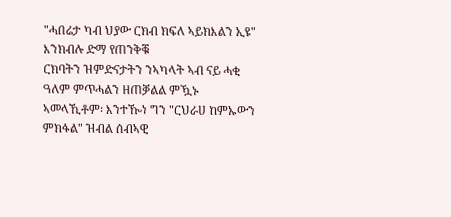"ሓበሬታ ካብ ህያው ርክብ ክፍለ ኣይክእልን ኢዩ" እንክብሉ ድማ የጠንቅቑ
ርክባትን ዝምድናታትን ንኣካላት ኣብ ናይ ሓቂ ዓለም ምጥሓልን ዘጠቓልል ምዃኑ ኣመላኺቶም፡ እንተዀነ ግን "ርህራሀ ከምኡውን ምክፋል" ዝብል ሰብኣዊ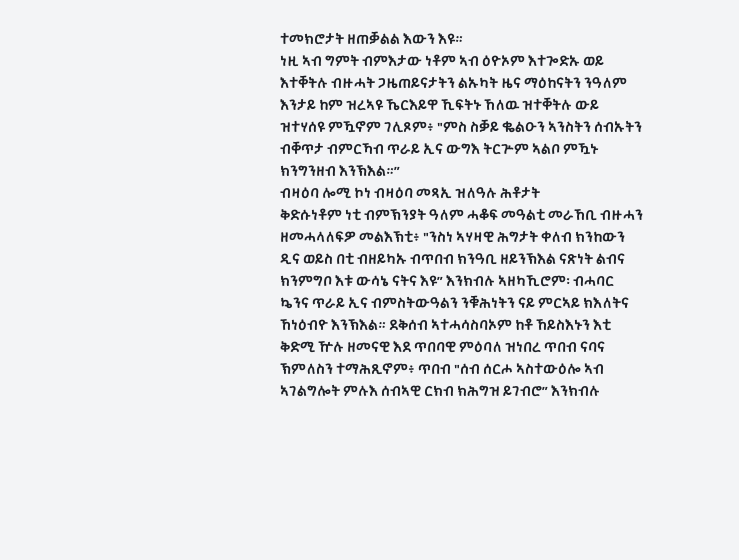ተመክሮታት ዘጠቓልል እውን እዩ።
ነዚ ኣብ ግምት ብምእታው ነቶም ኣብ ዕዮኦም እተጐድኡ ወይ እተቐትሉ ብዙሓት ጋዜጠይናታትን ልኡካት ዜና ማዕከናትን ንዓለም እንታይ ከም ዝረኣዩ ኼርእይዋ ኺፍትኑ ኸለዉ ዝተቐትሉ ውይ ዝተሃሰዩ ምዃኖም ገሊጾም፥ "ምስ ስቓይ ቈልዑን ኣንስትን ሰብኡትን ብቐጥታ ብምርኻብ ጥራይ ኢና ውግእ ትርጕም ኣልቦ ምዃኑ ክንግንዘብ እንኽእል።”
ብዛዕባ ሎሚ ኮነ ብዛዕባ መጻኢ ዝለዓሉ ሕቶታት
ቅድሱነቶም ነቲ ብምኽንያት ዓለም ሓቆፍ መዓልቲ መራኸቢ ብዙሓን ዘመሓላለፍዎ መልእኽቲ፥ "ንስነ ኣሃዛዊ ሕግታት ቀለብ ክንከውን ዲና ወይስ በቲ ብዘይካኡ ብጥበብ ክንዓቢ ዘይንኽእል ናጽነት ልብና ክንምግቦ እቱ ውሳኔ ናትና እዩ” እንክብሉ ኣዘካኺሮም፡ ብሓባር ኴንና ጥራይ ኢና ብምስትውዓልን ንቑሕነትን ናይ ምርኣይ ክእለትና ኸነዕብዮ እንኽእል። ደቅሰብ ኣተሓሳስባኦም ከቶ ኸይስእኑን እቲ ቅድሚ ዅሉ ዘመናዊ እደ ጥበባዊ ምዕባለ ዝነበረ ጥበብ ናባና ኽምለስን ተማሕጺኖም፥ ጥበብ "ሰብ ሰርሖ ኣስተውዕሎ ኣብ ኣገልግሎት ምሉእ ሰብኣዊ ርክብ ክሕግዝ ይገብሮ” እንክብሉ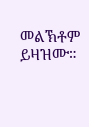መልኽቶም ይዛዝሙ።